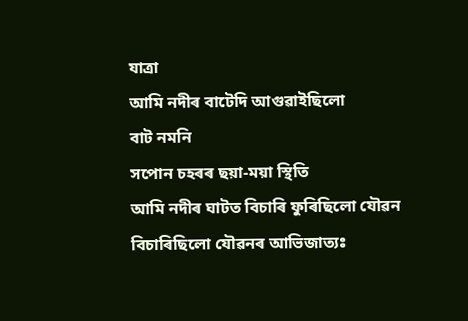যাত্ৰা
আমি নদীৰ বাটেদি আগুৱাইছিলো
বাট নমনি
সপোন চহৰৰ ছয়া-ময়া স্থিতি
আমি নদীৰ ঘাটত বিচাৰি ফুৰিছিলো যৌৱন
বিচাৰিছিলো যৌৱনৰ আভিজাত্যঃ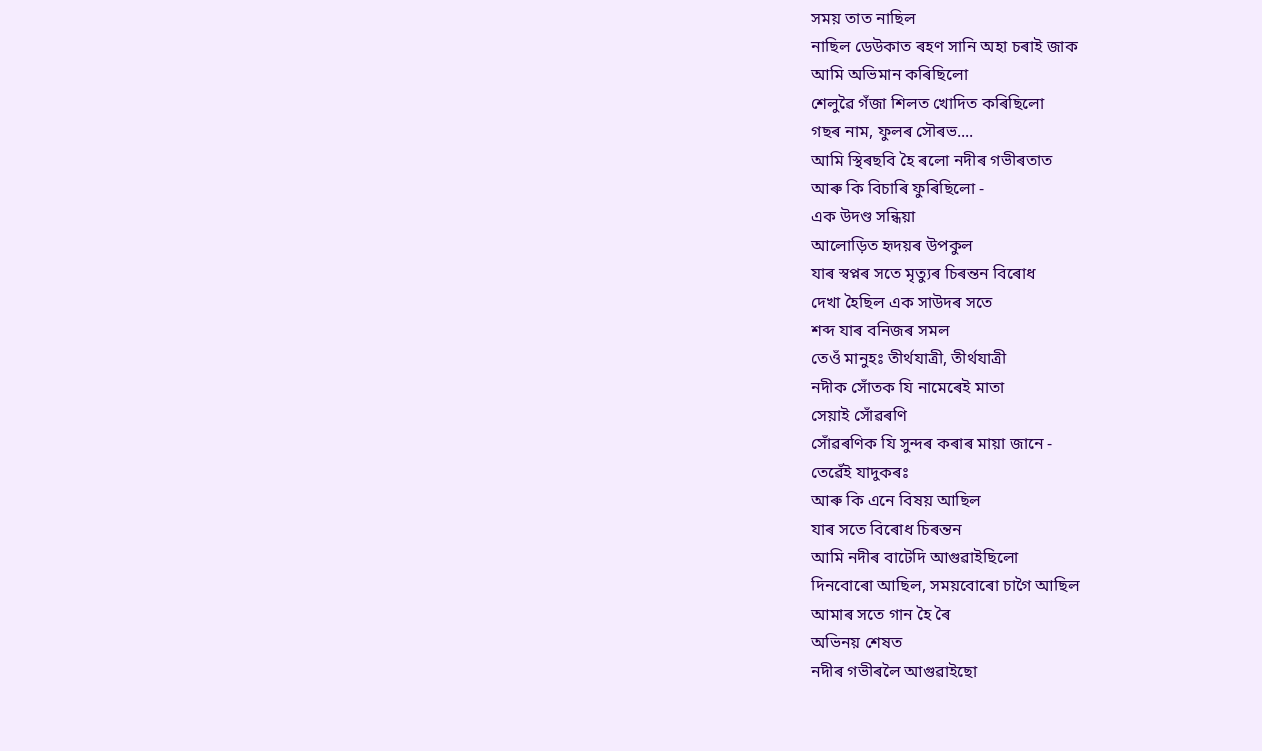সময় তাত নাছিল
নাছিল ডেউকাত ৰহণ সানি অহা চৰাই জাক
আমি অভিমান কৰিছিলো
শেলুৱৈ গঁজা শিলত খোদিত কৰিছিলো
গছৰ নাম, ফুলৰ সৌৰভ....
আমি স্থিৰছবি হৈ ৰলো নদীৰ গভীৰতাত
আৰু কি বিচাৰি ফুৰিছিলো -
এক উদণ্ড সন্ধিয়া
আলোড়িত হৃদয়ৰ উপকুল
যাৰ স্বপ্নৰ সতে মৃত্যুৰ চিৰন্তন বিৰোধ
দেখা হৈছিল এক সাউদৰ সতে
শব্দ যাৰ বনিজৰ সমল
তেওঁ মানুহঃ তীৰ্থযাত্ৰী, তীৰ্থযাত্ৰী
নদীক সোঁতক যি নামেৰেই মাতা
সেয়াই সোঁৱৰণি
সোঁৱৰণিক যি সুন্দৰ কৰাৰ মায়া জানে -
তেৱেঁই যাদুকৰঃ
আৰু কি এনে বিষয় আছিল
যাৰ সতে বিৰোধ চিৰন্তন
আমি নদীৰ বাটেদি আগুৱাইছিলো
দিনবোৰো আছিল, সময়বোৰো চাগৈ আছিল
আমাৰ সতে গান হৈ ৰৈ
অভিনয় শেষত
নদীৰ গভীৰলৈ আগুৱাইছো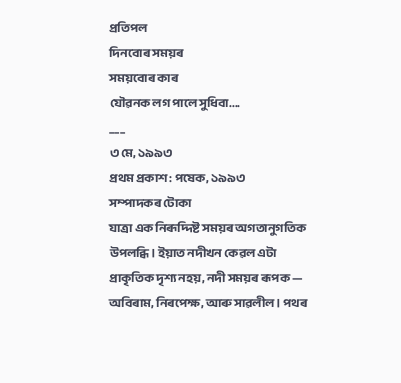প্ৰতিপল
দিনবোৰ সময়ৰ
সময়বোৰ কাৰ
যৌৱনক লগ পালে সুধিবা....
___
৩ মে, ১৯৯৩
প্ৰথম প্ৰকাশ: পষেক, ১৯৯৩
সম্পাদকৰ টোকা
যাত্ৰা এক নিৰূদ্দিষ্ট সময়ৰ অগতানুগতিক উপলব্ধি। ইয়াত নদীখন কেৱল এটা প্ৰাকৃতিক দৃশ্য নহয়, নদী সময়ৰ ৰূপক — অবিৰাম, নিৰপেক্ষ, আৰু সাৱলীল। পথৰ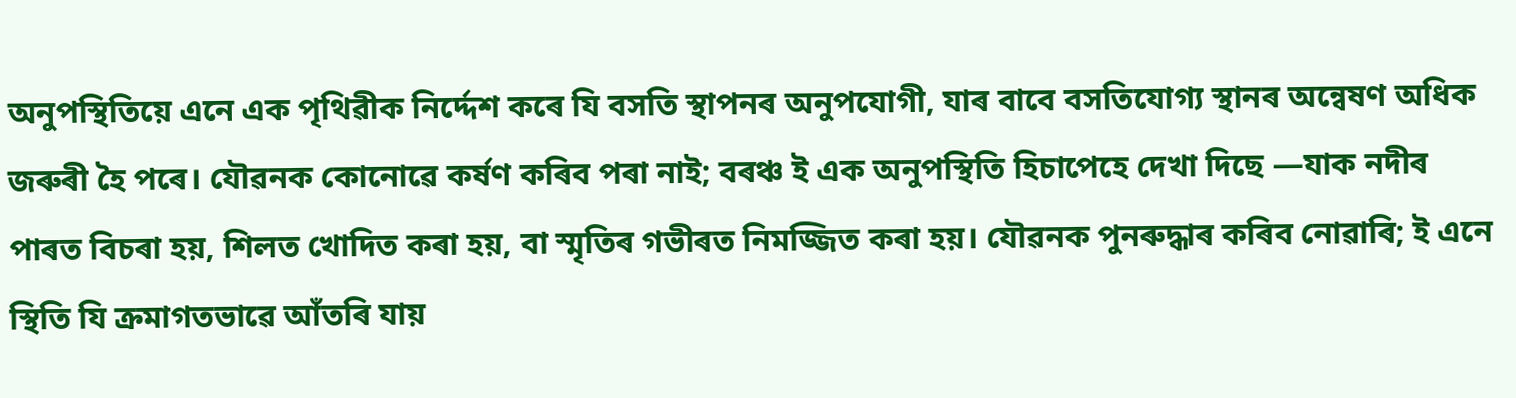অনুপস্থিতিয়ে এনে এক পৃথিৱীক নিৰ্দ্দেশ কৰে যি বসতি স্থাপনৰ অনুপযোগী, যাৰ বাবে বসতিযোগ্য স্থানৰ অন্বেষণ অধিক জৰুৰী হৈ পৰে। যৌৱনক কোনোৱে কৰ্ষণ কৰিব পৰা নাই; বৰঞ্চ ই এক অনুপস্থিতি হিচাপেহে দেখা দিছে —যাক নদীৰ পাৰত বিচৰা হয়, শিলত খোদিত কৰা হয়, বা স্মৃতিৰ গভীৰত নিমজ্জিত কৰা হয়। যৌৱনক পুনৰুদ্ধাৰ কৰিব নোৱাৰি; ই এনে স্থিতি যি ক্ৰমাগতভাৱে আঁতৰি যায়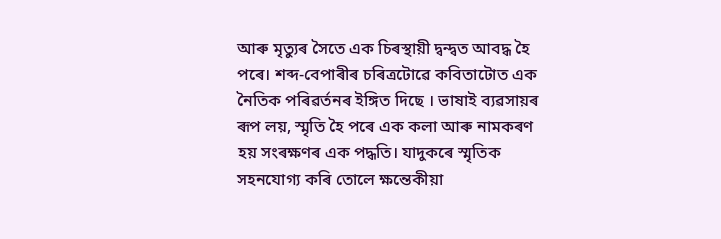আৰু মৃত্যুৰ সৈতে এক চিৰস্থায়ী দ্বন্দ্বত আবদ্ধ হৈ পৰে। শব্দ-বেপাৰীৰ চৰিত্ৰটোৱে কবিতাটোত এক নৈতিক পৰিৱৰ্তনৰ ইঙ্গিত দিছে । ভাষাই ব্যৱসায়ৰ ৰূপ লয়, স্মৃতি হৈ পৰে এক কলা আৰু নামকৰণ হয় সংৰক্ষণৰ এক পদ্ধতি। যাদুকৰে স্মৃতিক সহনযোগ্য কৰি তোলে ক্ষন্তেকীয়া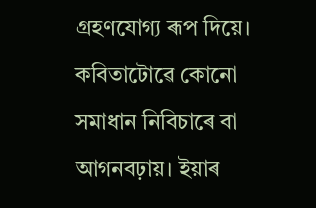গ্ৰহণযোগ্য ৰূপ দিয়ে।
কবিতাটোৱে কোনো সমাধান নিবিচাৰে বা আগনবঢ়ায়। ইয়াৰ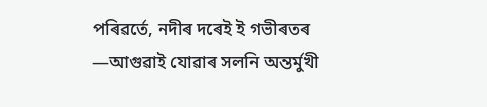পৰিৱৰ্তে, নদীৰ দৰেই ই গভীৰতৰ —আগুৱাই যোৱাৰ সলনি অন্তৰ্মুখী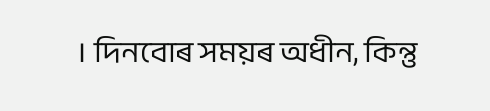। দিনবোৰ সময়ৰ অধীন, কিন্তু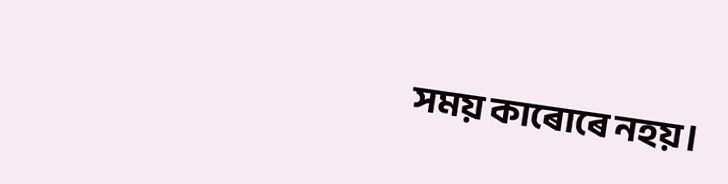সময় কাৰোৰে নহয়।